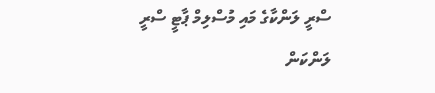ސްރީ ލަންކާގެ މައި މުސްލިމް ޕާޓީ ސްރީ ލަންކަން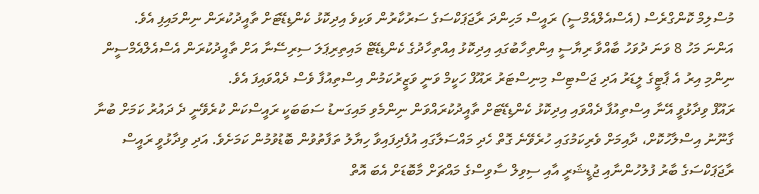މުސްލިމް ކޮންގްރެސް (އެސްއެލްއެމްސީ) ރައީސް މަހިންދަ ރާޖަޕަކްސަގެ ސަރުކާރުން ވަކިވެ އިދިކޮޅު ކެންޑިޑޭޓަށް ތާއީދުކުރަން ނިންމައިފި އެވެ.
އަންނަ މަހު 8 ވަނަ ދުވަހު ބާއްވާ ރިޔާސީ އިންތިހާބުގައި އިދިކޮޅު އިއްތިހާދުގެ ކެންޑިޑޭޓް މައިތިރިޕަލަ ސިރިސޭނާ އަށް ތާއީދުކުރަން އެސްއެލްއެމްސީން ނިންމި އިރު އެ ޕާޓީގެ ލީޑަރު އަދި ޖަސްޓިސް މިނިސްޓަރު ރައޫފް ހަކީމް ވަނީ ވަޒީރުކަމުން އިސްތިއުފާ ވެސް ދެއްވައިފަ އެވެ.
ރައޫފް ވިދާޅުވީ އޭނާ އިސްތިއުފާ ދެއްވައި އިދިކޮޅު ކެންޑިޑޭޓަށް ތާއީދުކުރައްވަން ނިންމެވި މައިގަނޑު ސަބަބަކީ ރައީސްކަން ކުރެވޭނީ ދެ ދައުރު ކަމަށް ބުނާ ގާނޫނު އިސްލާހުކޮށް، ދާއިމަށް ވެރިކަމުގައި ހުރެވޭނެ ގޮތް ހެދި މައްސަލާގައި އުފެދިފައިވާ ހިޔާލު ތަފާތުވުން ބޮޑުވުމުން ކަމަށެވެ. އަދި ވިދާޅުވީ ރައީސް ރާޖަޕަކްސަގެ ބާރު ފުލުހުންނާއި ޖުޑީޝަރީ އާއި ސިވިލް ސާވިސްގެ މައްޗަށް މާބޮޑަށް އެބަ އޮތް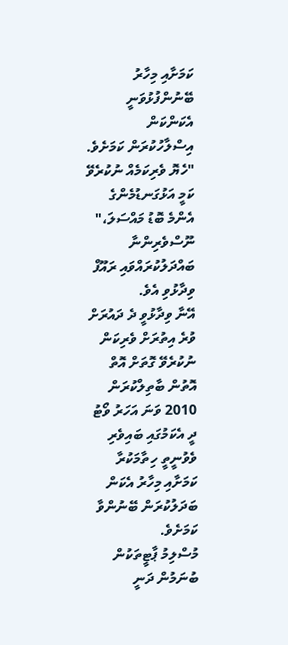ކަމަށާއި މިހާރު ބޭނުންފުޅުވަނީ އެކަންކަން އިސްލާހުކުރަން ކަމަށެވެ.
"ހެޔޮ ވެރިކަމެއް ނުކުރެވޭ ކަމީ އަޅުގަނޑުމެންގެ އެންމެ ބޮޑު މައްސަލަ،" ނޫސްވެރިންނާ ބައްދަލުކުރައްވައި ރައޫފް ވިދާޅުވި އެވެ.
އޭނާ ވިދާޅުވީ ދެ ދައުރަށް ވުރެ އިތުރަށް ވެރިކަން ނުކުރެވޭ ގޮތަށް އޮތް އޮތުން ބާތިލްކުރަން 2010 ވަނަ އަހަރު ވޯޓު ދީ އެކަމުގައި ބައިވެރި ވެވުނީތީ ހިތާމަކުރާ ކަމަށާއި މިހާރު އެކަން ބަދަލުކުރަން ބޭނުންވާ ކަމަށެވެ.
މުސްލިމު ޕާޓީތަކުން ބުނަމުން ދަނީ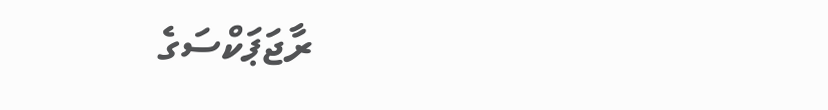ރާޖަޕަކްސަގެ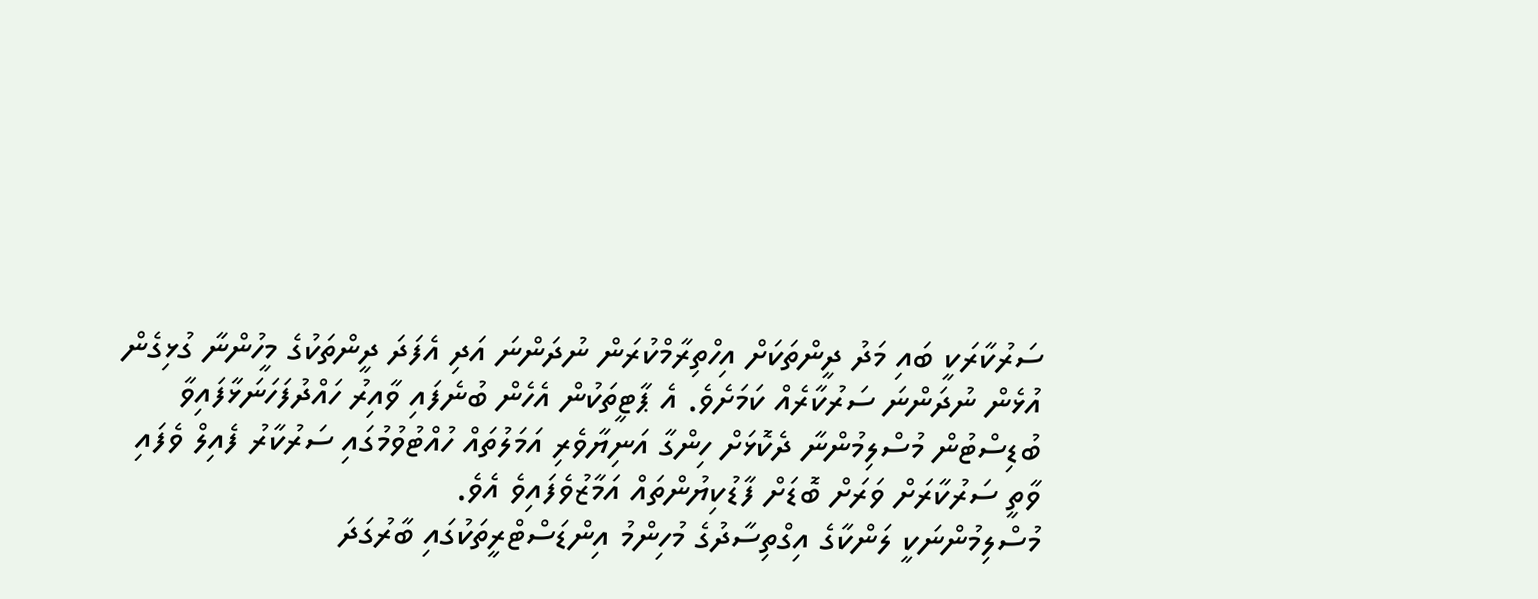ސަރުކާރަކީ ބައި މަދު ދީންތަކަށް އިހްތިރާމްކުރަން ނުދަންނަ އަދި އެފަދަ ދީންތަކުގެ މީހުންނާ ގުޅިގެން އުޅެން ނުދަންނަ ސަރުކާރެއް ކަމަށެވެ. އެ ޕާޓީތަކުން އެހެން ބުނެފައި ވާއިރު ހައްދުފަހަނަޅާފައިވާ ބުޑިސްޓުން މުސްލިމުންނާ ދެކޮޅަށް ހިންގާ އަނިޔާވެރި އަމަލުތައް ހުއްޓުވުމުގައި ސަރުކާރު ފެއިލް ވެފައި ވާތީ ސަރުކާރަށް ވަރަށް ބޮޑަށް ފާޑުކިޔުންތައް އަމާޒުވެފައިވެ އެވެ.
މުސްލިމުންނަކީ ލަންކާގެ އިގްތިސާދުގެ މުހިންމު އިންޑަސްޓްރީތަކުގައި ބާރުގަދަ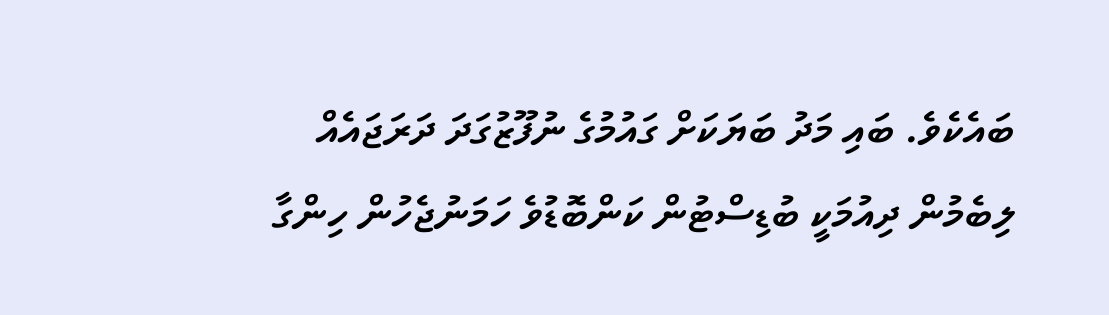ބައެކެވެ. ބައި މަދު ބަޔަކަށް ގައުމުގެ ނުފޫޒުގަދަ ދަރަޖައެއް ލިބެމުން ދިއުމަކީ ބުޑިސްޓުން ކަންބޮޑުވެ ހަމަނުޖެހުން ހިންގާ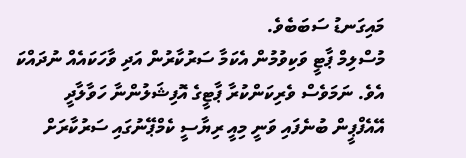މައިގަނޑު ސަބަބެވެ.
މުސްލިމް ޕާޓީ ވަކިވުމުން އެކަމާ ސަރުކާރުން އަދި ވާހަކައެއް ނުދައްކަ އެވެ. ނަމަވެސް ވެރިކަންކުރާ ޕާޓީގެ އޮފިޝަލުންނާ ހަވާލާދީ އޭއެފްޕީން ބުނެފައި ވަނީ މިއީ ރިޔާސީ ކެމްޕޭނުގައި ސަރުކާރަށް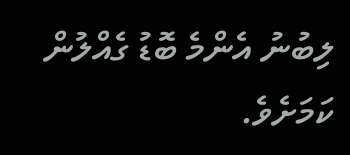ލިބުނު އެންމެ ބޮޑު ގެއްލުން ކަމަށެވެ.